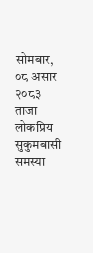सोमबार, ०८ असार २०८३
ताजा लोकप्रिय
सुकुमबासी समस्या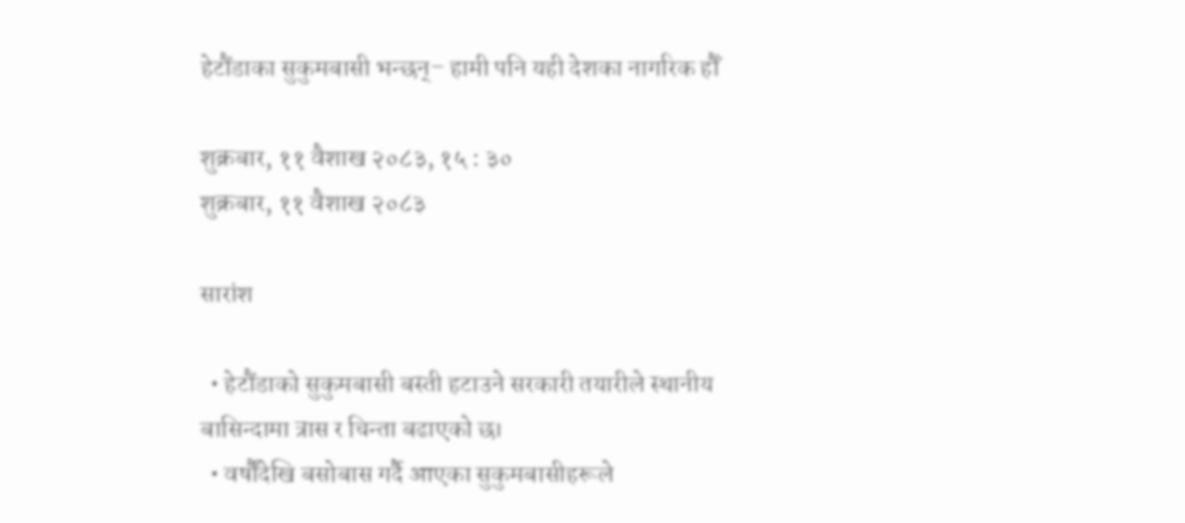हेटौंडाका सुकुमबासी भन्छन्– हामी पनि यही देशका नागरिक हौँ

शुक्रबार, ११ वैशाख २०८३, १५ : ३०
शुक्रबार, ११ वैशाख २०८३

सारांश

  • हेटौंडाको सुकुमबासी बस्ती हटाउने सरकारी तयारीले स्थानीय बासिन्दामा त्रास र चिन्ता बढाएको छ।
  • वर्षौंदेखि बसोबास गर्दै आएका सुकुमबासीहरूले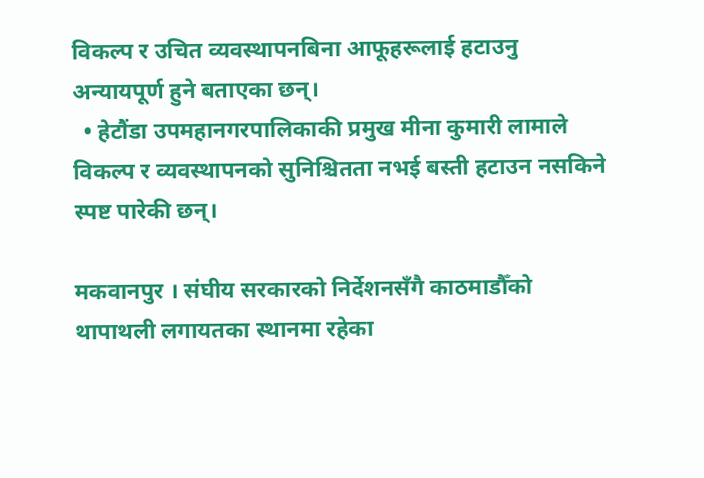विकल्प र उचित व्यवस्थापनबिना आफूहरूलाई हटाउनु अन्यायपूर्ण हुने बताएका छन्।
  • हेटौंडा उपमहानगरपालिकाकी प्रमुख मीना कुमारी लामाले विकल्प र व्यवस्थापनको सुनिश्चितता नभई बस्ती हटाउन नसकिने स्पष्ट पारेकी छन्।

मकवानपुर । संघीय सरकारको निर्देशनसँगै काठमाडौँको थापाथली लगायतका स्थानमा रहेका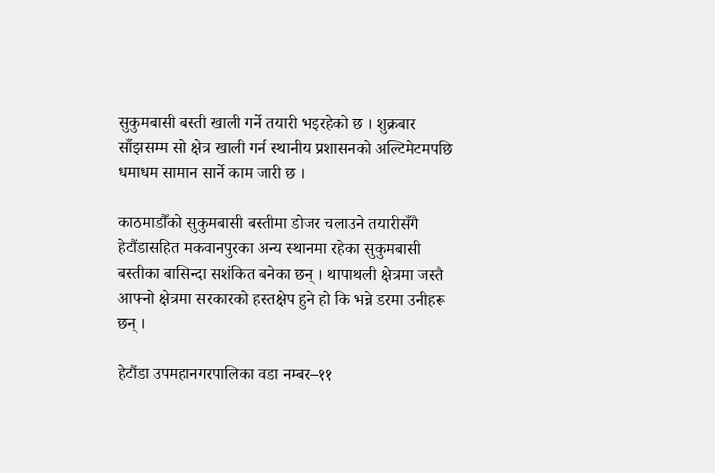सुकुमबासी बस्ती खाली गर्ने तयारी भइरहेको छ । शुक्रबार साँझसम्म सो क्षेत्र खाली गर्न स्थानीय प्रशासनको अल्टिमेटमपछि धमाधम सामान सार्ने काम जारी छ ।

काठमाडौँको सुकुमबासी बस्तीमा डोजर चलाउने तयारीसँगै हेटौंडासहित मकवानपुरका अन्य स्थानमा रहेका सुकुमबासी बस्तीका बासिन्दा सशंकित बनेका छन् । थापाथली क्षेत्रमा जस्तै आफ्नो क्षेत्रमा सरकारको हस्तक्षेप हुने हो कि भन्ने डरमा उनीहरू छन् ।

हेटौंडा उपमहानगरपालिका वडा नम्बर–११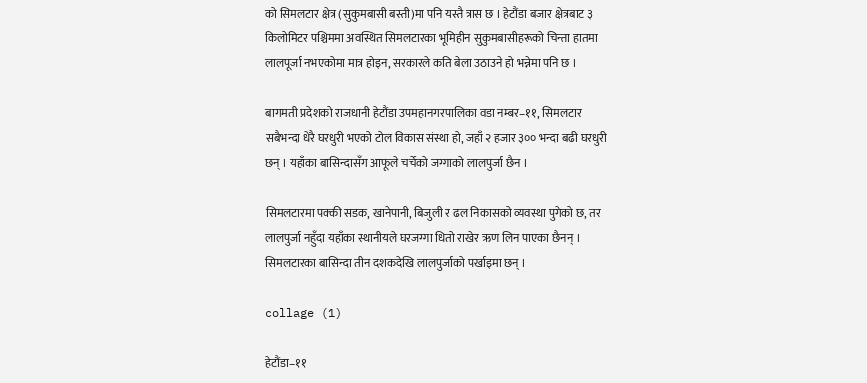को सिमलटार क्षेत्र (सुकुमबासी बस्ती)मा पनि यस्तै त्रास छ । हेटौंडा बजार क्षेत्रबाट ३ किलोमिटर पश्चिममा अवस्थित सिमलटारका भूमिहीन सुकुमबासीहरूको चिन्ता हातमा लालपूर्जा नभएकोमा मात्र होइन, सरकारले कति बेला उठाउने हो भन्नेमा पनि छ ।

बागमती प्रदेशको राजधानी हेटौंडा उपमहानगरपालिका वडा नम्बर–११, सिमलटार सबैभन्दा धेरै घरधुरी भएको टोल विकास संस्था हो, जहाँ २ हजार ३०० भन्दा बढी घरधुरी छन् । यहाँका बासिन्दासँग आफूले चर्चेको जग्गाको लालपुर्जा छैन ।

सिमलटारमा पक्की सडक, खानेपानी, बिजुली र ढल निकासको व्यवस्था पुगेको छ, तर लालपुर्जा नहुँदा यहाँका स्थानीयले घरजग्गा धितो राखेर ऋण लिन पाएका छैनन् । सिमलटारका बासिन्दा तीन दशकदेखि लालपुर्जाको पर्खाइमा छन् ।

collage (1)

हेटौंडा–११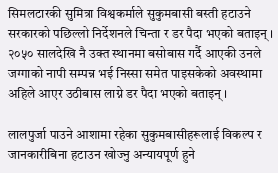सिमलटारकी सुमित्रा विश्वकर्माले सुकुमबासी बस्ती हटाउने सरकारको पछिल्लो निर्देशनले चिन्ता र डर पैदा भएको बताइन् । २०५० सालदेखि नै उक्त स्थानमा बसोबास गर्दै आएकी उनले जग्गाको नापी सम्पन्न भई निस्सा समेत पाइसकेको अवस्थामा अहिले आएर उठीबास लाग्ने डर पैदा भएको बताइन् ।

लालपुर्जा पाउने आशामा रहेका सुकुमबासीहरूलाई विकल्प र जानकारीबिना हटाउन खोज्नु अन्यायपूर्ण हुने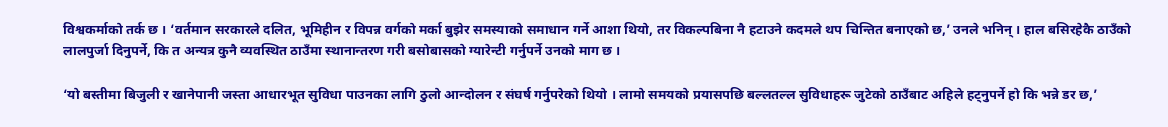विश्वकर्माको तर्क छ । ‘वर्तमान सरकारले दलित, भूमिहीन र विपन्न वर्गको मर्का बुझेर समस्याको समाधान गर्ने आशा थियो, तर विकल्पबिना नै हटाउने कदमले थप चिन्तित बनाएको छ,’ उनले भनिन् । हाल बसिरहेकै ठाउँको लालपुर्जा दिनुपर्ने, कि त अन्यत्र कुनै व्यवस्थित ठाउँमा स्थानान्तरण गरी बसोबासको ग्यारेन्टी गर्नुपर्ने उनको माग छ ।

‘यो बस्तीमा बिजुली र खानेपानी जस्ता आधारभूत सुविधा पाउनका लागि ठुलो आन्दोलन र संघर्ष गर्नुपरेको थियो । लामो समयको प्रयासपछि बल्लतल्ल सुविधाहरू जुटेको ठाउँबाट अहिले हट्नुपर्ने हो कि भन्ने डर छ,’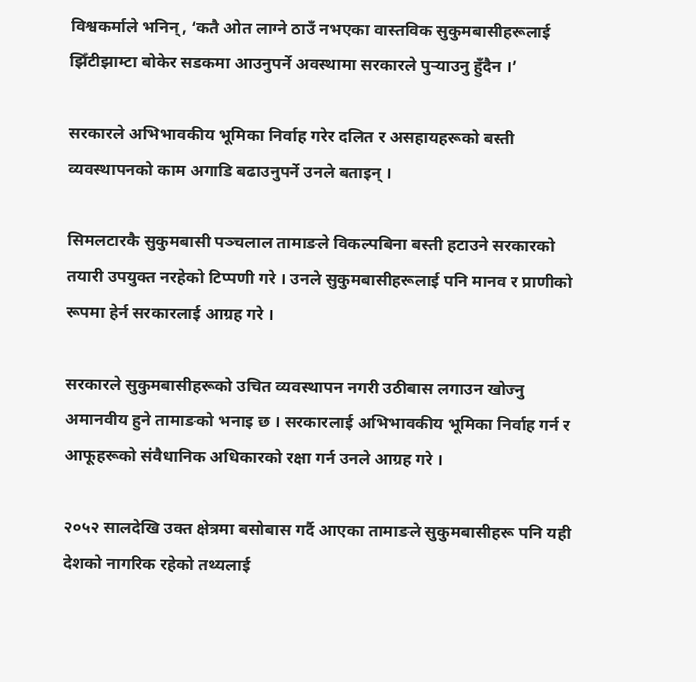विश्वकर्माले भनिन्, ‘कतै ओत लाग्ने ठाउँ नभएका वास्तविक सुकुमबासीहरूलाई झिँटीझाम्टा बोकेर सडकमा आउनुपर्ने अवस्थामा सरकारले पुर्‍याउनु हुँदैन ।’

सरकारले अभिभावकीय भूमिका निर्वाह गरेर दलित र असहायहरूको बस्ती व्यवस्थापनको काम अगाडि बढाउनुपर्ने उनले बताइन् ।

सिमलटारकै सुकुमबासी पञ्चलाल तामाङले विकल्पबिना बस्ती हटाउने सरकारको तयारी उपयुक्त नरहेको टिप्पणी गरे । उनले सुकुमबासीहरूलाई पनि मानव र प्राणीको रूपमा हेर्न सरकारलाई आग्रह गरे ।

सरकारले सुकुमबासीहरूको उचित व्यवस्थापन नगरी उठीबास लगाउन खोज्नु अमानवीय हुने तामाङको भनाइ छ । सरकारलाई अभिभावकीय भूमिका निर्वाह गर्न र आफूहरूको संवैधानिक अधिकारको रक्षा गर्न उनले आग्रह गरे ।

२०५२ सालदेखि उक्त क्षेत्रमा बसोबास गर्दै आएका तामाङले सुकुमबासीहरू पनि यही देशको नागरिक रहेको तथ्यलाई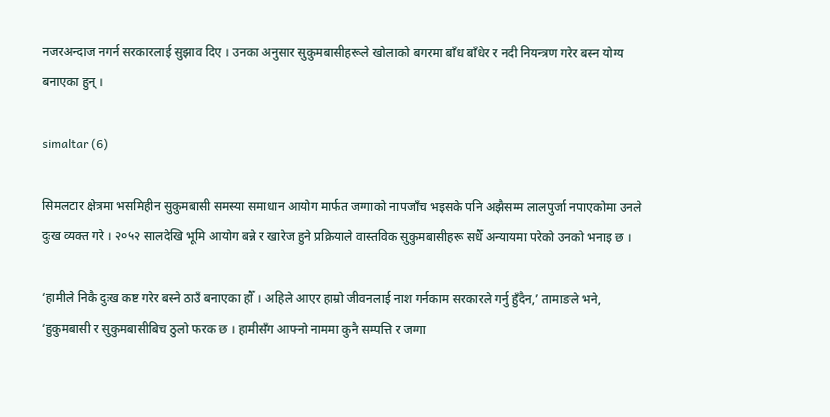नजरअन्दाज नगर्न सरकारलाई सुझाव दिए । उनका अनुसार सुकुमबासीहरूले खोलाको बगरमा बाँध बाँधेर र नदी नियन्त्रण गरेर बस्न योग्य बनाएका हुन् ।

simaltar (6)

सिमलटार क्षेत्रमा भसमिहीन सुकुमबासी समस्या समाधान आयोग मार्फत जग्गाको नापजाँच भइसके पनि अझैसम्म लालपुर्जा नपाएकोमा उनले दुःख व्यक्त गरे । २०५२ सालदेखि भूमि आयोग बन्ने र खारेज हुने प्रक्रियाले वास्तविक सुकुमबासीहरू सधैँ अन्यायमा परेको उनको भनाइ छ ।

‘हामीले निकै दुःख कष्ट गरेर बस्ने ठाउँ बनाएका हौँ । अहिले आएर हाम्रो जीवनलाई नाश गर्नकाम सरकारले गर्नु हुँदैन,’ तामाङले भने, ‘हुकुमबासी र सुकुमबासीबिच ठुलो फरक छ । हामीसँग आफ्नो नाममा कुनै सम्पत्ति र जग्गा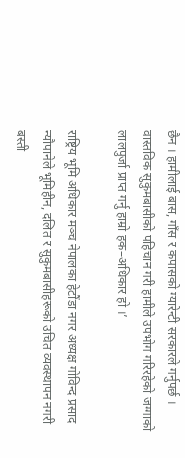छैन । हामीलाई बास, गाँस र कपासको ग्यारेन्टी सरकारले गर्नुपर्छ । वास्तविक सुकुमबासीको पहिचान गरी हामीले उपभोग गरिरहेको जग्गाको लालपुर्जा प्राप्त गर्नु हाम्रो हक–अधिकार हो ।’

राष्ट्रिय भूमि अधिकार मञ्च नेपालका हेटौंडा नगर अध्यक्ष गोविन्द प्रसाद न्यौपानेले भूमिहीन, दलित र सुकुमबासीहरूको उचित व्यवस्थापन नगरी बस्ती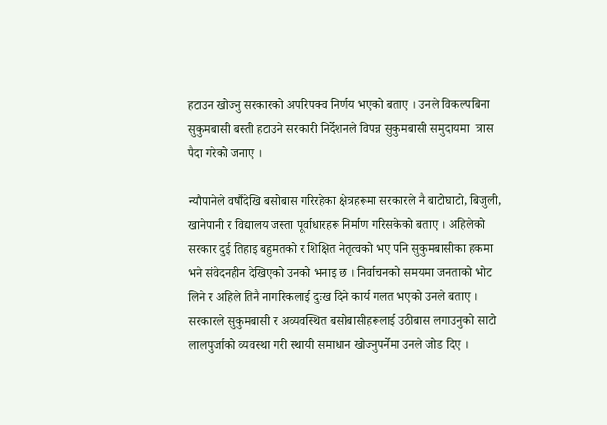हटाउन खोज्नु सरकारको अपरिपक्व निर्णय भएको बताए । उनले विकल्पबिना सुकुमबासी बस्ती हटाउने सरकारी निर्देशनले विपन्न सुकुमबासी समुदायमा  त्रास पैदा गरेको जनाए ।

न्यौपानेले वर्षौंदेखि बसोबास गरिरहेका क्षेत्रहरूमा सरकारले नै बाटोघाटो, बिजुली, खानेपानी र विद्यालय जस्ता पूर्वाधारहरू निर्माण गरिसकेको बताए । अहिलेको सरकार दुई तिहाइ बहुमतको र शिक्षित नेतृत्वको भए पनि सुकुमबासीका हकमा भने संवेदनहीन देखिएको उनको भनाइ छ । निर्वाचनको समयमा जनताको भोट लिने र अहिले तिनै नागरिकलाई दुःख दिने कार्य गलत भएको उनले बताए । सरकारले सुकुमबासी र अव्यवस्थित बसोबासीहरूलाई उठीबास लगाउनुको साटो लालपुर्जाको व्यवस्था गरी स्थायी समाधान खोज्नुपर्नेमा उनले जोड दिए ।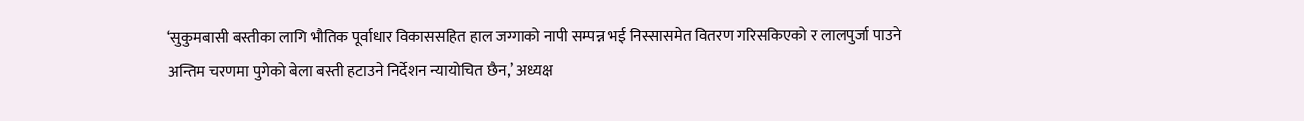‘सुकुमबासी बस्तीका लागि भौतिक पूर्वाधार विकाससहित हाल जग्गाको नापी सम्पन्न भई निस्सासमेत वितरण गरिसकिएको र लालपुर्जा पाउने अन्तिम चरणमा पुगेको बेला बस्ती हटाउने निर्देशन न्यायोचित छैन,’ अध्यक्ष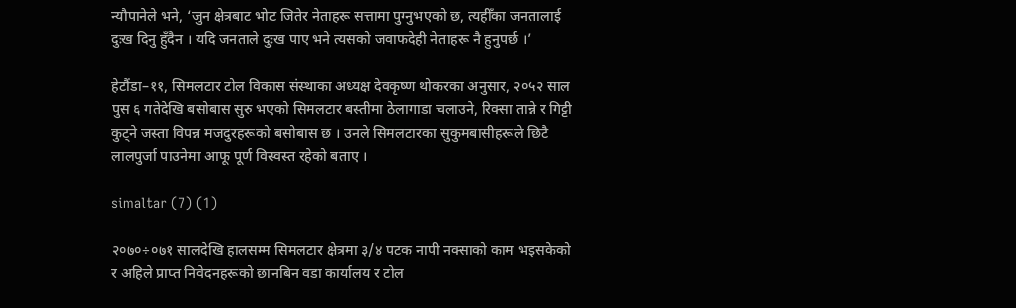न्यौपानेले भने, ‘जुन क्षेत्रबाट भोट जितेर नेताहरू सत्तामा पुग्नुभएको छ, त्यहीँका जनतालाई दुःख दिनु हुँदैन । यदि जनताले दुःख पाए भने त्यसको जवाफदेही नेताहरू नै हुनुपर्छ ।’

हेटौंडा–११, सिमलटार टोल विकास संस्थाका अध्यक्ष देवकृष्ण थोकरका अनुसार, २०५२ साल पुस ६ गतेदेखि बसोबास सुरु भएको सिमलटार बस्तीमा ठेलागाडा चलाउने, रिक्सा तान्ने र गिट्टी कुट्ने जस्ता विपन्न मजदुरहरूको बसोबास छ । उनले सिमलटारका सुकुमबासीहरूले छिटै लालपुर्जा पाउनेमा आफू पूर्ण विस्वस्त रहेको बताए ।

simaltar (7) (1)

२०७०÷०७१ सालदेखि हालसम्म सिमलटार क्षेत्रमा ३/४ पटक नापी नक्साको काम भइसकेको र अहिले प्राप्त निवेदनहरूको छानबिन वडा कार्यालय र टोल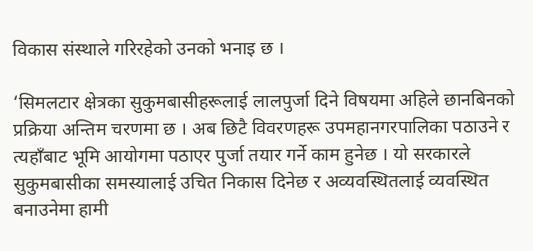विकास संस्थाले गरिरहेको उनको भनाइ छ ।

‘सिमलटार क्षेत्रका सुकुमबासीहरूलाई लालपुर्जा दिने विषयमा अहिले छानबिनको प्रक्रिया अन्तिम चरणमा छ । अब छिटै विवरणहरू उपमहानगरपालिका पठाउने र त्यहाँबाट भूमि आयोगमा पठाएर पुर्जा तयार गर्ने काम हुनेछ । यो सरकारले सुकुमबासीका समस्यालाई उचित निकास दिनेछ र अव्यवस्थितलाई व्यवस्थित बनाउनेमा हामी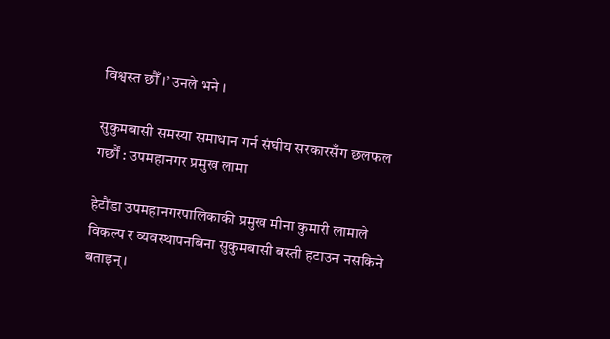विश्वस्त छौँ ।’ उनले भने ।

सुकुमबासी समस्या समाधान गर्न संघीय सरकारसँग छलफल गर्छौं : उपमहानगर प्रमुख लामा

हेटौंडा उपमहानगरपालिकाकी प्रमुख मीना कुमारी लामाले विकल्प र व्यवस्थापनबिना सुकुमबासी बस्ती हटाउन नसकिने बताइन् ।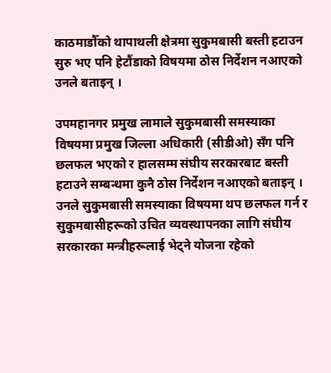काठमाडौँको थापाथली क्षेत्रमा सुकुमबासी बस्ती हटाउन सुरु भए पनि हेटौंडाको विषयमा ठोस निर्देशन नआएको उनले बताइन् ।

उपमहानगर प्रमुख लामाले सुकुमबासी समस्याका विषयमा प्रमुख जिल्ला अधिकारी (सीडीओ) सँग पनि छलफल भएको र हालसम्म संघीय सरकारबाट बस्ती हटाउने सम्बन्धमा कुनै ठोस निर्देशन नआएको बताइन् । उनले सुकुमबासी समस्याका विषयमा थप छलफल गर्न र सुकुमबासीहरूको उचित व्यवस्थापनका लागि संघीय सरकारका मन्त्रीहरूलाई भेट्ने योजना रहेको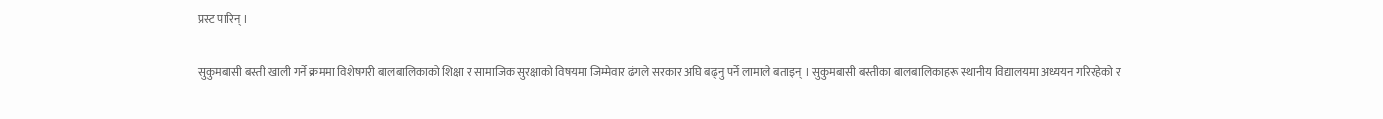प्रस्ट पारिन् ।

सुकुमबासी बस्ती खाली गर्ने क्रममा विशेषगरी बालबालिकाको शिक्षा र सामाजिक सुरक्षाको विषयमा जिम्मेवार ढंगले सरकार अघि बढ्नु पर्ने लामाले बताइन् । सुकुमबासी बस्तीका बालबालिकाहरू स्थानीय विद्यालयमा अध्ययन गरिरहेको र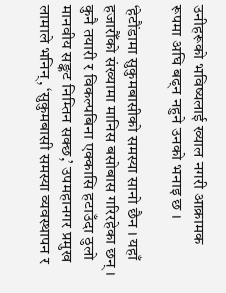उनीहरूको भविष्यलाई ख्याल नगरी आक्रामक रूपमा अघि बढ्न नहुने उनको भनाइ छ ।

‘हेटौंडामा सुकुमबासीको समस्या सानो छैन । यहाँ हजारौँको संख्यामा मानिस बसोबास गरिरहेका छन् । कुनै तयारी र विकल्पबिना एक्कासि हटाउँदा ठुलो मानवीय सङ्कट निम्तिन सक्छ,’ उपमहानगर प्रमुख लामाले भनिन्, ‘सुकुमबासी समस्या व्यवस्थापन र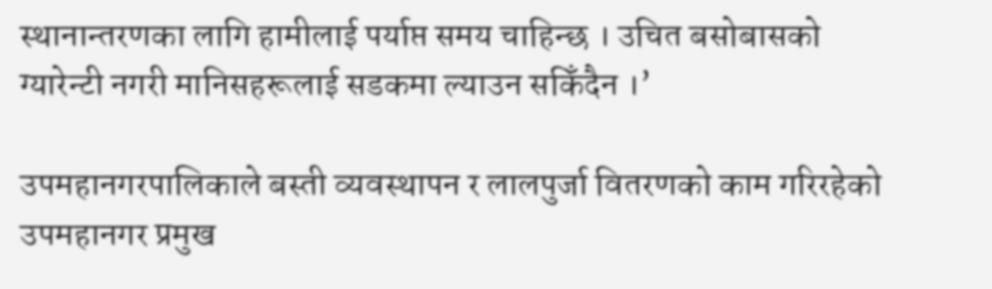स्थानान्तरणका लागि हामीलाई पर्याप्त समय चाहिन्छ । उचित बसोबासको ग्यारेन्टी नगरी मानिसहरूलाई सडकमा ल्याउन सकिँदैन ।’

उपमहानगरपालिकाले बस्ती व्यवस्थापन र लालपुर्जा वितरणको काम गरिरहेको उपमहानगर प्रमुख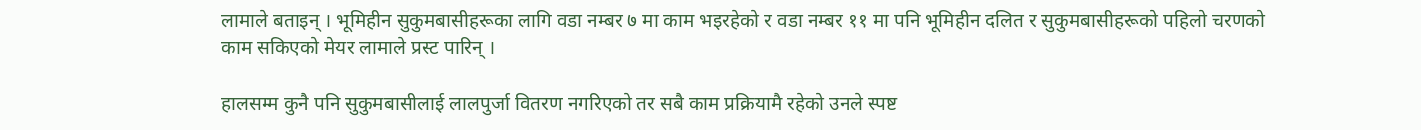लामाले बताइन् । भूमिहीन सुकुमबासीहरूका लागि वडा नम्बर ७ मा काम भइरहेको र वडा नम्बर ११ मा पनि भूमिहीन दलित र सुकुमबासीहरूको पहिलो चरणको काम सकिएको मेयर लामाले प्रस्ट पारिन् ।

हालसम्म कुनै पनि सुकुमबासीलाई लालपुर्जा वितरण नगरिएको तर सबै काम प्रक्रियामै रहेको उनले स्पष्ट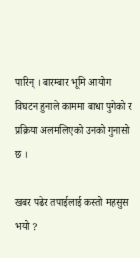पारिन् । बारम्बार भूमि आयोग विघटन हुनाले काममा बाधा पुगेको र प्रक्रिया अलमलिएको उनको गुनासो छ ।

खबर पढेर तपाईलाई कस्तो महसुस भयो ?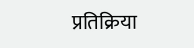प्रतिक्रिया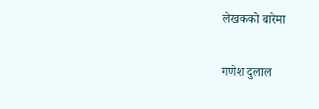लेखकको बारेमा

गणेश दुलाल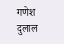गणेश दुलाल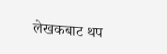लेखकबाट थप